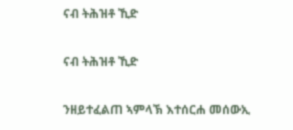ናብ ትሕዝቶ ኺድ

ናብ ትሕዝቶ ኺድ

ንዘይተፈልጠ ኣምላኽ እተሰርሐ መሰውኢ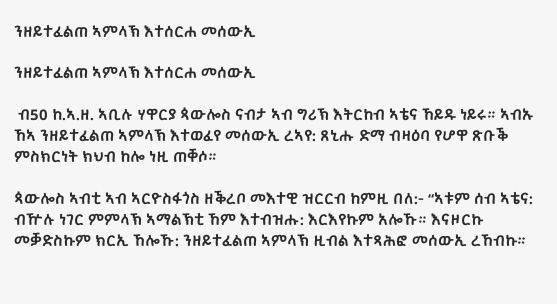ንዘይተፈልጠ ኣምላኽ እተሰርሐ መሰውኢ

ንዘይተፈልጠ ኣምላኽ እተሰርሐ መሰውኢ

 ብ50 ከ.ኣ.ዘ. ኣቢሉ ሃዋርያ ጳውሎስ ናብታ ኣብ ግሪኽ እትርከብ ኣቴና ኸይዱ ነይሩ። ኣብኡ ኸኣ ንዘይተፈልጠ ኣምላኽ እተወፈየ መሰውኢ ረኣየ: ጸኒሑ ድማ ብዛዕባ የሆዋ ጽቡቕ ምስክርነት ክህብ ከሎ ነዚ ጠቐሶ።

ጳውሎስ ኣብቲ ኣብ ኣርዮስፋጎስ ዘቕረቦ መእተዊ ዝርርብ ከምዚ በለ:- “ኣቱም ሰብ ኣቴና: ብዅሉ ነገር ምምላኽ ኣማልኽቲ ኸም እተብዝሑ: እርእየኩም አሎኹ። እናዞርኩ መቓድስኩም ክርኢ ኸሎኹ: ንዘይተፈልጠ ኣምላኽ ዚብል እተጻሕፎ መሰውኢ ረኸብኩ።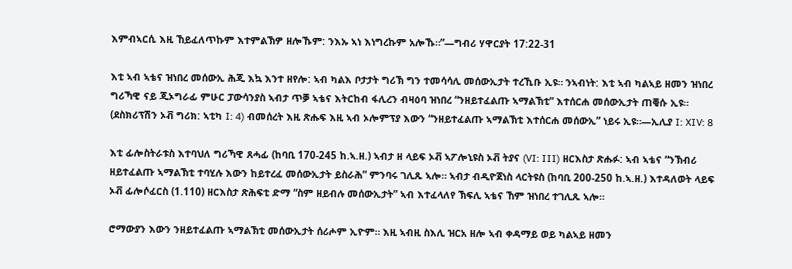እምብኣርሲ እዚ ኸይፈለጥኩም እተምልኽዎ ዘሎኹም: ንእኡ ኣነ እነግረኩም አሎኹ።”—ግብሪ ሃዋርያት 17:22-31

እቲ ኣብ ኣቴና ዝነበረ መሰውኢ ሕጂ እኳ እንተ ዘየሎ: ኣብ ካልእ ቦታታት ግሪኽ ግን ተመሳሳሊ መሰውኢታት ተረኺቡ ኢዩ። ንኣብነት: እቲ ኣብ ካልኣይ ዘመን ዝነበረ ግሪኻዊ ናይ ጂኦግራፊ ምሁር ፓውሳንያስ ኣብታ ጥቓ ኣቴና እትርከብ ፋሊረን ብዛዕባ ዝነበረ “ንዘይተፈልጡ ኣማልኽቲ” እተሰርሐ መሰውኢታት ጠቒሱ ኢዩ። (ደስክሪፕሽን ኦቭ ግሪክ: ኣቲካ I: 4) ብመሰረት እዚ ጽሑፍ እዚ ኣብ ኦሎምፕያ እውን “ንዘይተፈልጡ ኣማልኽቲ እተሰርሐ መሰውኢ” ነይሩ ኢዩ።—ኢሊያ I: XIV: 8

እቲ ፊሎስትራቱስ እተባህለ ግሪኻዊ ጸሓፊ (ከባቢ 170-245 ከ.ኣ.ዘ.) ኣብታ ዘ ላይፍ ኦቭ ኣፖሎኒዩስ ኦቭ ትያና (VI: III) ዘርእስታ ጽሑፉ: ኣብ ኣቴና “ንኽብሪ ዘይተፈልጡ ኣማልኽቲ ተባሂሉ እውን ከይተረፈ መሰውኢታት ይስራሕ” ምንባሩ ገሊጹ ኣሎ። ኣብታ ብዲዮጀነስ ላርትዩስ (ከባቢ 200-250 ከ.ኣ.ዘ.) እተዳለወት ላይፍ ኦቭ ፊሎሶፈርስ (1.110) ዘርእስታ ጽሕፍቲ ድማ “ስም ዘይብሉ መሰውኢታት” ኣብ እተፈላለየ ኽፍሊ ኣቴና ኸም ዝነበረ ተገሊጹ ኣሎ።

ሮማውያን እውን ንዘይተፈልጡ ኣማልኽቲ መሰውኢታት ሰሪሖም ኢዮም። እዚ ኣብዚ ስእሊ ዝርአ ዘሎ ኣብ ቀዳማይ ወይ ካልኣይ ዘመን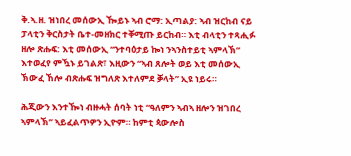ቅ.ኣ.ዘ. ዝነበረ መሰውኢ ዀይኑ ኣብ ሮማ: ኢጣልያ: ኣብ ዝርከብ ናይ ፓላቲን ቅርስታት ቤተ-መዘክር ተቐሚጡ ይርከብ። እቲ ብላቲን ተጻሒፉ ዘሎ ጽሑፍ: እቲ መሰውኢ “ንተባዕታይ ኰነ ንኣንስተይቲ ኣምላኽ” እተወፈየ ምዃኑ ይገልጽ፣ እዚውን “ኣብ ጸሎት ወይ እቲ መሰውኢ ኽውፈ ኸሎ ብጽሑፍ ዝግለጽ እተለምደ ቓላት” ኢዩ ነይሩ።

ሕጂውን እንተዀነ ብዙሓት ሰባት ነቲ “ዓለምን ኣብኣ ዘሎን ዝገበረ ኣምላኽ” ኣይፈልጥዎን ኢዮም። ከምቲ ጳውሎስ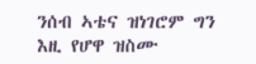ንሰብ ኣቴና ዝነገሮም ግን እዚ የሆዋ ዝስሙ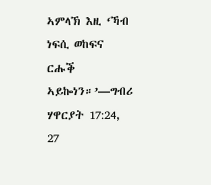ኣምላኽ እዚ ‘ኻብ ነፍሲ ወከፍና ርሑቕ ኣይኰነን።’—ግብሪ ሃዋርያት 17:24, 27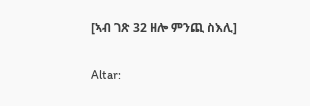[ኣብ ገጽ 32 ዘሎ ምንጪ ስእሊ]

Altar: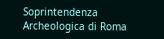Soprintendenza Archeologica di Roma